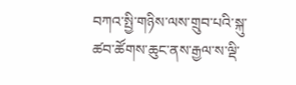བཀའ་སྤྱི་གཉིས་ལས་གྲུབ་པའི་སྐུ་ཚབ་ཚོགས་ཆུང་ནས་རྒྱལ་ས་ལྡི་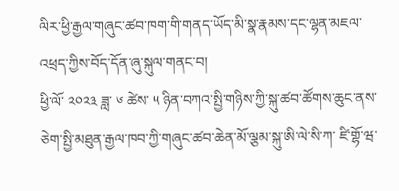ལིར་ཕྱི་རྒྱལ་གཞུང་ཚབ་ཁག་གི་གནད་ཡོད་མི་སྣ་རྣམས་དང་ལྷན་མཇལ་འཕྲད་ཀྱིས་བོད་དོན་ཞུ་སྐུལ་གནང་བ།
ཕྱི་ལོ་ ༢༠༢༣ ཟླ་ ༦ ཚེས་ ༥ ཉིན་བཀའ་སྤྱི་གཉིས་ཀྱི་སྐུ་ཚབ་ཚོགས་ཆུང་ནས་ཅེག་སྤྱི་མཐུན་རྒྱལ་ཁབ་ཀྱི་གཞུང་ཚབ་ཆེན་མོ་ལྕམ་སྐུ་ཨི་ལེ་སི་ཀ་ ཛི་གྷོ་ཝ་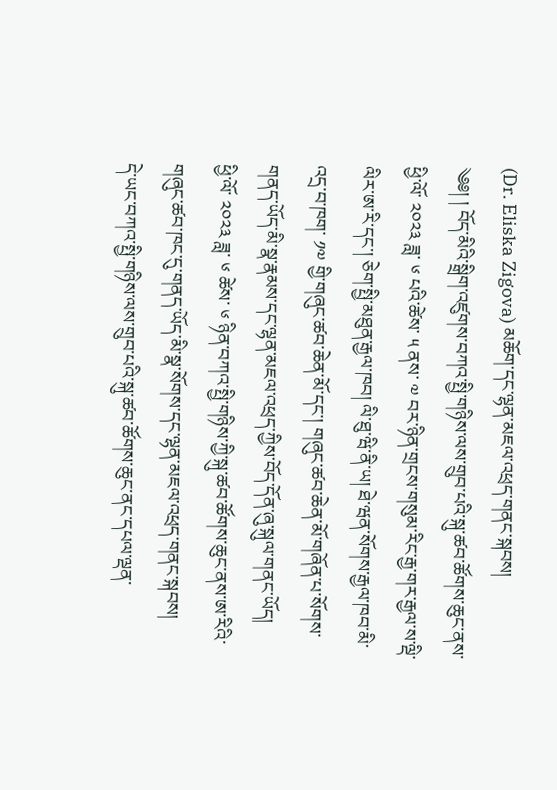(Dr. Eliska Zigova) མཆོག་དང་ལྷན་མཇལ་འཕྲད་གནང་སྐབས།
༄༅། ། བོད་མིའི་སྒྲིག་འཛུགས་བཀའ་སྤྱི་གཉིས་ལས་གྲུབ་པའི་སྐུ་ཚབ་ཚོགས་ཆུང་ནས་ཕྱི་ལོ་ ༢༠༢༣ ཟླ་ ༦ པའི་ཚེས་ ༥ ནས་ ༧ བར་ཉིན་གྲངས་གསུམ་རིང་རྒྱ་གར་རྒྱལ་ས་ལྡི་ལིར་ཨ་རི་དང་། ཅེག་སྤྱི་མཐུན་རྒྱལ་ཁབ། ལི་ཐུ་ཝི་ནི་ཡ། ཐེ་ཝན་སོགས་རྒྱལ་ཁབ་མི་འདྲ་བ་ཁག་ ༡༧ གྱི་གཞུང་ཚབ་ཆེན་མོ་དང་། གཞུང་ཚབ་ཆེན་མོ་གཞོན་པ་སོགས་གནད་ཡོད་མི་སྣ་རྣམས་དང་ལྷན་མཇལ་འཕྲད་ཀྱིས་བོད་དོན་ཞུ་སྐུལ་གནང་ཡོད།
ཕྱི་ལོ་ ༢༠༢༣ ཟླ་ ༦ ཚེས་ ༦ ཉིན་བཀའ་སྤྱི་གཉིས་ཀྱི་སྐུ་ཚབ་ཚོགས་ཆུང་ནས་ཨ་རིའི་གཞུང་ཚབ་ཁང་དུ་གནད་ཡོད་མི་སྣ་སོགས་དང་ལྷན་མཇལ་འཕྲད་གནང་སྐབས།
དེ་ཡང་བཀའ་སྤྱི་གཉིས་ལས་གྲུབ་པའི་སྐུ་ཚབ་ཚོགས་ཆུང་ནང་དཔལ་ལྡན་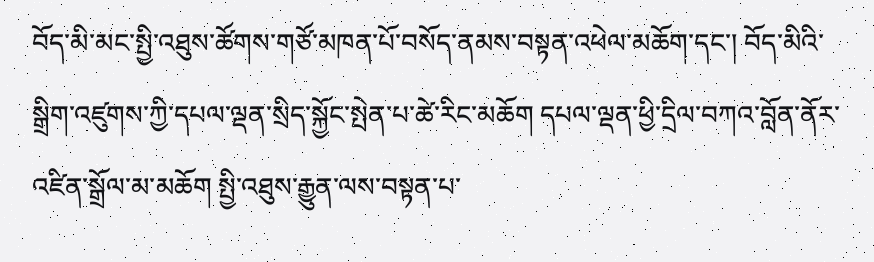བོད་མི་མང་སྤྱི་འཐུས་ཚོགས་གཙོ་མཁན་པོ་བསོད་ནམས་བསྟན་འཕེལ་མཆོག་དང་། བོད་མིའི་སྒྲིག་འཛུགས་ཀྱི་དཔལ་ལྡན་སྲིད་སྐྱོང་སྤེན་པ་ཚེ་རིང་མཆོག དཔལ་ལྡན་ཕྱི་དྲིལ་བཀའ་བློན་ནོར་འཛིན་སྒྲོལ་མ་མཆོག སྤྱི་འཐུས་རྒྱུན་ལས་བསྟན་པ་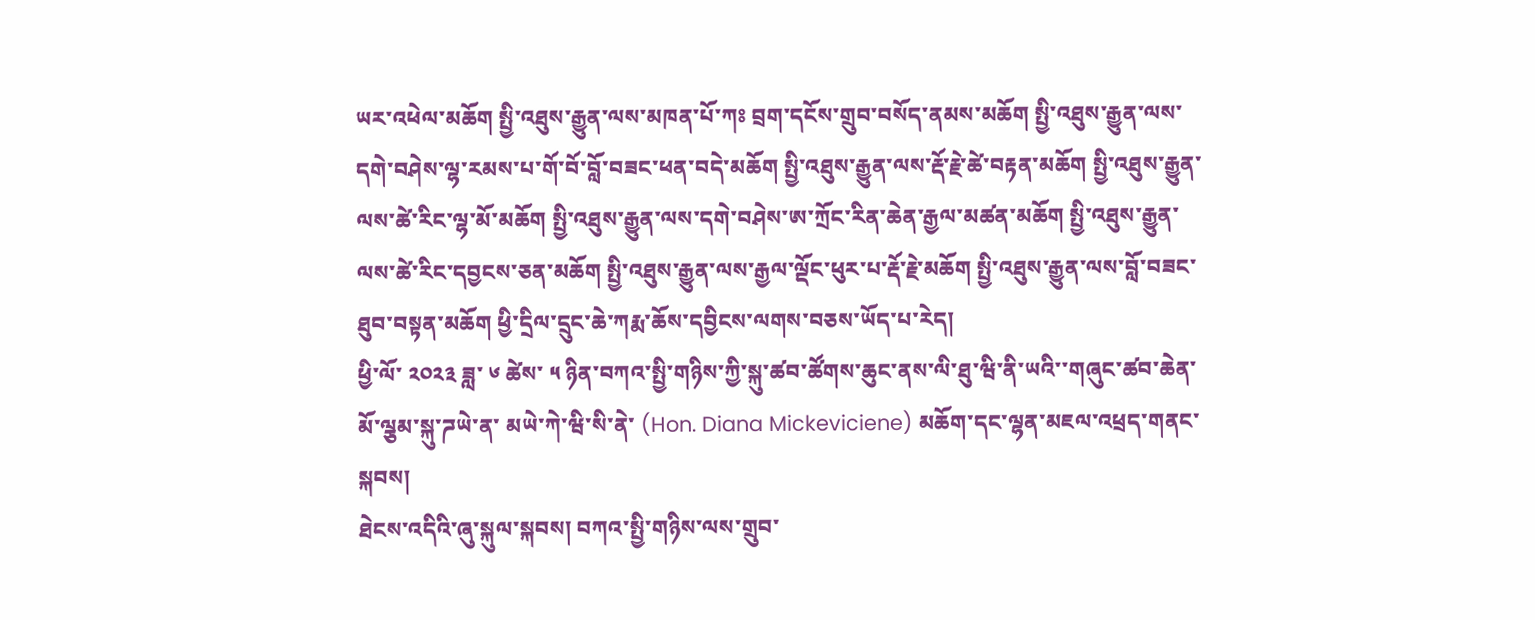ཡར་འཕེལ་མཆོག སྤྱི་འཐུས་རྒྱུན་ལས་མཁན་པོ་ཀཿ བྲག་དངོས་གྲུབ་བསོད་ནམས་མཆོག སྤྱི་འཐུས་རྒྱུན་ལས་དགེ་བཤེས་ལྷ་རམས་པ་གོ་བོ་བློ་བཟང་ཕན་བདེ་མཆོག སྤྱི་འཐུས་རྒྱུན་ལས་རྡོ་རྗེ་ཚེ་བརྟན་མཆོག སྤྱི་འཐུས་རྒྱུན་ལས་ཚེ་རིང་ལྷ་མོ་མཆོག སྤྱི་འཐུས་རྒྱུན་ལས་དགེ་བཤེས་ཨ་ཀྲོང་རིན་ཆེན་རྒྱལ་མཚན་མཆོག སྤྱི་འཐུས་རྒྱུན་ལས་ཚེ་རིང་དབྱངས་ཅན་མཆོག སྤྱི་འཐུས་རྒྱུན་ལས་རྒྱལ་ལྡོང་ཕུར་པ་རྡོ་རྗེ་མཆོག སྤྱི་འཐུས་རྒྱུན་ལས་བློ་བཟང་ཐུབ་བསྟན་མཆོག ཕྱི་དྲིལ་དྲུང་ཆེ་ཀརྨ་ཆོས་དབྱིངས་ལགས་བཅས་ཡོད་པ་རེད།
ཕྱི་ལོ་ ༢༠༢༣ ཟླ་ ༦ ཚེས་ ༥ ཉིན་བཀའ་སྤྱི་གཉིས་ཀྱི་སྐུ་ཚབ་ཚོགས་ཆུང་ནས་ལི་ཐུ་ཝི་ནི་ཡའི་་གཞུང་ཚབ་ཆེན་མོ་ལྕམ་སྐུ་ཌཡེ་ན་ མཡེ་ཀེ་ཝི་སི་ནེ་ (Hon. Diana Mickeviciene) མཆོག་དང་ལྷན་མཇལ་འཕྲད་གནང་སྐབས།
ཐེངས་འདིའི་ཞུ་སྐུལ་སྐབས། བཀའ་སྤྱི་གཉིས་ལས་གྲུབ་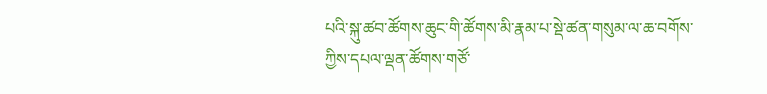པའི་སྐུ་ཚབ་ཚོགས་ཆུང་གི་ཚོགས་མི་རྣམ་པ་སྡེ་ཚན་གསུམ་ལ་ཆ་བགོས་ཀྱིས་དཔལ་ལྡན་ཚོགས་གཙོ་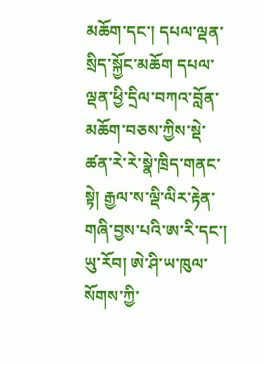མཆོག་དང་། དཔལ་ལྡན་སྲིད་སྐྱོང་མཆོག དཔལ་ལྡན་ཕྱི་དྲིལ་བཀའ་བློན་མཆོག་བཅས་ཀྱིས་སྡེ་ཚན་རེ་རེ་སྣེ་ཁྲིད་གནང་སྟེ། རྒྱལ་ས་ལྡི་ལིར་རྟེན་གཞི་བྱས་པའི་ཨ་རི་དང་། ཡུ་རོབ། ཨེ་ཤི་ཡ་ཁུལ་སོགས་ཀྱི་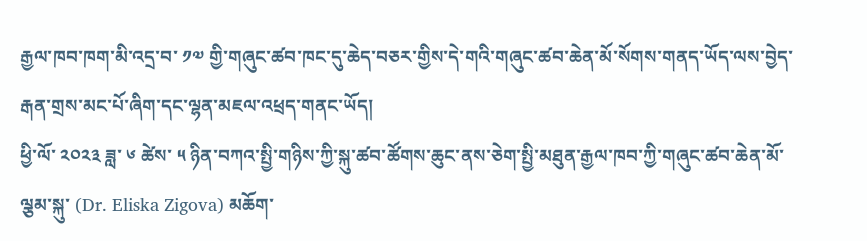རྒྱལ་ཁབ་ཁག་མི་འདྲ་བ་ ༡༧ གྱི་གཞུང་ཚབ་ཁང་དུ་ཆེད་བཅར་གྱིས་དེ་གའི་གཞུང་ཚབ་ཆེན་མོ་སོགས་གནད་ཡོད་ལས་བྱེད་རྒན་གྲས་མང་པོ་ཞིག་དང་ལྷན་མཇལ་འཕྲད་གནང་ཡོད།
ཕྱི་ལོ་ ༢༠༢༣ ཟླ་ ༦ ཚེས་ ༥ ཉིན་བཀའ་སྤྱི་གཉིས་ཀྱི་སྐུ་ཚབ་ཚོགས་ཆུང་ནས་ཅེག་སྤྱི་མཐུན་རྒྱལ་ཁབ་ཀྱི་གཞུང་ཚབ་ཆེན་མོ་ལྕམ་སྐུ་ (Dr. Eliska Zigova) མཆོག་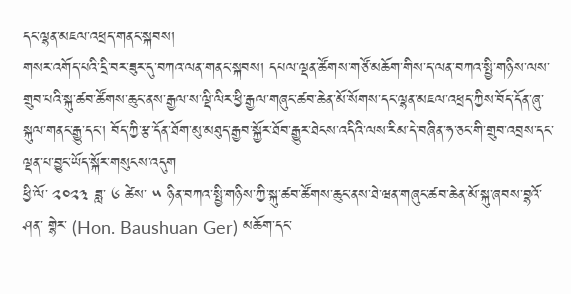དང་ལྷན་མཇལ་འཕྲད་གནང་སྐབས།
གསར་འགོད་པའི་དྲི་བར་ཟུར་དུ་བཀའ་ལན་གནང་སྐབས། དཔལ་ལྡན་ཚོགས་གཙོ་མཆོག་གིས་ད་ལན་བཀའ་སྤྱི་གཉིས་ལས་གྲུབ་པའི་སྐུ་ཚབ་ཚོགས་ཆུང་ནས་རྒྱལ་ས་ལྡི་ལིར་ཕྱི་རྒྱལ་གཞུང་ཚབ་ཆེན་མོ་སོགས་དང་ལྷན་མཇལ་འཕྲད་ཀྱིས་བོད་དོན་ཞུ་སྐུལ་གནང་རྒྱུ་དང་། བོད་ཀྱི་རྩ་དོན་ཐོག་མུ་མཐུད་རྒྱབ་སྐྱོར་ཐོབ་རྒྱུར་ཐེངས་འདིའི་ལས་རིམ་དེ་བཞིན་ཧ་ཅང་གི་གྲུབ་འབྲས་དང་ལྡན་པ་བྱུང་ཡོད་སྐོར་གསུངས་འདུག
ཕྱི་ལོ་ ༢༠༢༣ ཟླ་ ༦ ཚེས་ ༥ ཉིན་བཀའ་སྤྱི་གཉིས་ཀྱི་སྐུ་ཚབ་ཚོགས་ཆུང་ནས་ཐེ་ཝན་གཞུང་ཚབ་ཆེན་མོ་སྐུ་ཞབས་བྷའོ་ཤན་ གྷེར་ (Hon. Baushuan Ger) མཆོག་དང་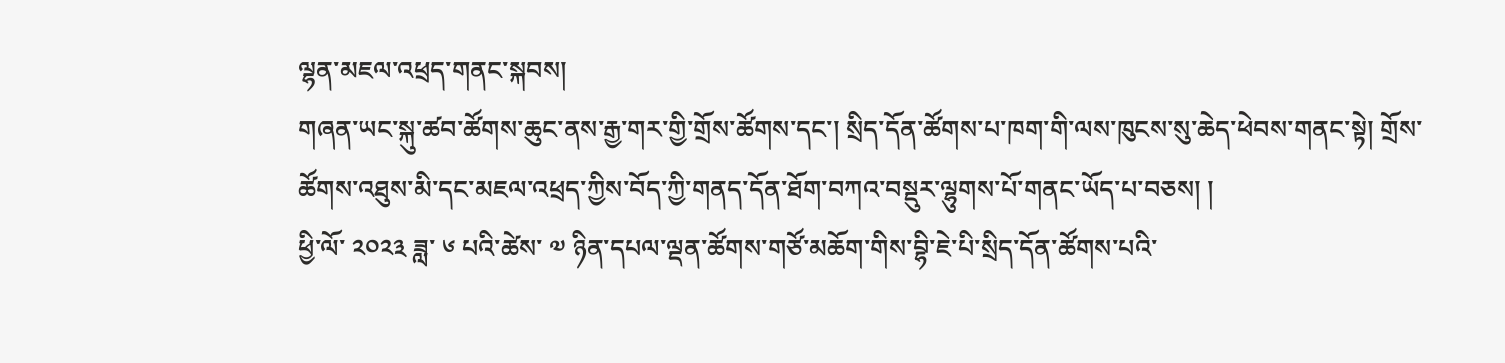ལྷན་མཇལ་འཕྲད་གནང་སྐབས།
གཞན་ཡང་སྐུ་ཚབ་ཚོགས་ཆུང་ནས་རྒྱ་གར་གྱི་གྲོས་ཚོགས་དང་། སྲིད་དོན་ཚོགས་པ་ཁག་གི་ལས་ཁུངས་སུ་ཆེད་ཕེབས་གནང་སྟེ། གྲོས་ཚོགས་འཐུས་མི་དང་མཇལ་འཕྲད་ཀྱིས་བོད་ཀྱི་གནད་དོན་ཐོག་བཀའ་བསྡུར་ལྷུགས་པོ་གནང་ཡོད་པ་བཅས། །
ཕྱི་ལོ་ ༢༠༢༣ ཟླ་ ༦ པའི་ཚེས་ ༧ ཉིན་དཔལ་ལྡན་ཚོགས་གཙོ་མཆོག་གིས་བྷི་ཇེ་པི་སྲིད་དོན་ཚོགས་པའི་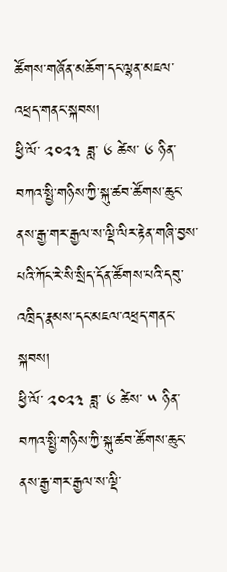ཚོགས་གཞོན་མཆོག་དང་ལྷན་མཇལ་འཕྲད་གནང་སྐབས།
ཕྱི་ལོ་ ༢༠༢༣ ཟླ་ ༦ ཚེས་ ༦ ཉིན་བཀའ་སྤྱི་གཉིས་ཀྱི་སྐུ་ཚབ་ཚོགས་ཆུང་ནས་རྒྱ་གར་རྒྱལ་ས་ལྡི་ལིར་རྟེན་གཞི་བྱས་པའི་ཀོང་རེ་སི་སྲིད་དོན་ཚོགས་པའི་དབུ་འཁྲིད་རྣམས་དང་མཇལ་འཕྲད་གནང་སྐབས།
ཕྱི་ལོ་ ༢༠༢༣ ཟླ་ ༦ ཚེས་ ༥ ཉིན་བཀའ་སྤྱི་གཉིས་ཀྱི་སྐུ་ཚབ་ཚོགས་ཆུང་ནས་རྒྱ་གར་རྒྱལ་ས་ལྡི་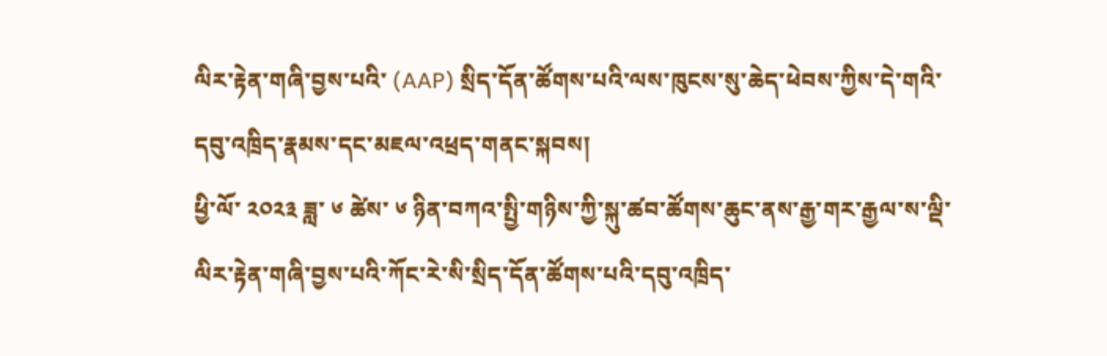ལིར་རྟེན་གཞི་བྱས་པའི་ (AAP) སྲིད་དོན་ཚོགས་པའི་ལས་ཁུངས་སུ་ཆེད་ཕེབས་ཀྱིས་དེ་གའི་དབུ་འཁྲིད་རྣམས་དང་མཇལ་འཕྲད་གནང་སྐབས།
ཕྱི་ལོ་ ༢༠༢༣ ཟླ་ ༦ ཚེས་ ༦ ཉིན་བཀའ་སྤྱི་གཉིས་ཀྱི་སྐུ་ཚབ་ཚོགས་ཆུང་ནས་རྒྱ་གར་རྒྱལ་ས་ལྡི་ལིར་རྟེན་གཞི་བྱས་པའི་ཀོང་རེ་སི་སྲིད་དོན་ཚོགས་པའི་དབུ་འཁྲིད་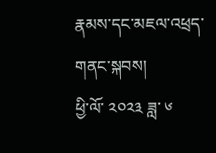རྣམས་དང་མཇལ་འཕྲད་གནང་སྐབས།
ཕྱི་ལོ་ ༢༠༢༣ ཟླ་ ༦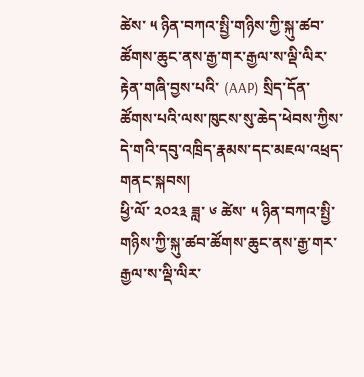ཚེས་ ༥ ཉིན་བཀའ་སྤྱི་གཉིས་ཀྱི་སྐུ་ཚབ་ཚོགས་ཆུང་ནས་རྒྱ་གར་རྒྱལ་ས་ལྡི་ལིར་རྟེན་གཞི་བྱས་པའི་ (AAP) སྲིད་དོན་ཚོགས་པའི་ལས་ཁུངས་སུ་ཆེད་ཕེབས་ཀྱིས་དེ་གའི་དབུ་འཁྲིད་རྣམས་དང་མཇལ་འཕྲད་གནང་སྐབས།
ཕྱི་ལོ་ ༢༠༢༣ ཟླ་ ༦ ཚེས་ ༥ ཉིན་བཀའ་སྤྱི་གཉིས་ཀྱི་སྐུ་ཚབ་ཚོགས་ཆུང་ནས་རྒྱ་གར་རྒྱལ་ས་ལྡི་ལིར་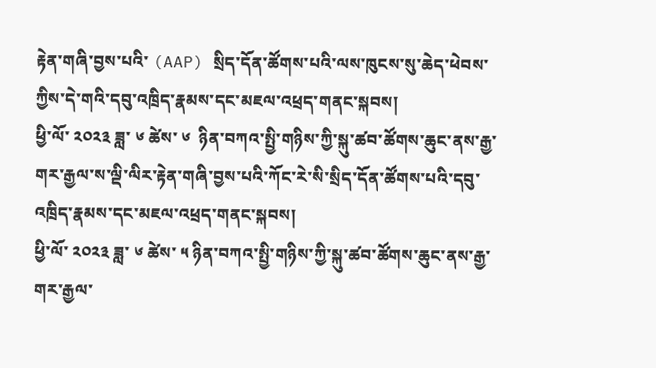རྟེན་གཞི་བྱས་པའི་ (AAP) སྲིད་དོན་ཚོགས་པའི་ལས་ཁུངས་སུ་ཆེད་ཕེབས་ཀྱིས་དེ་གའི་དབུ་འཁྲིད་རྣམས་དང་མཇལ་འཕྲད་གནང་སྐབས།
ཕྱི་ལོ་ ༢༠༢༣ ཟླ་ ༦ ཚེས་ ༦  ཉིན་བཀའ་སྤྱི་གཉིས་ཀྱི་སྐུ་ཚབ་ཚོགས་ཆུང་ནས་རྒྱ་གར་རྒྱལ་ས་ལྡི་ལིར་རྟེན་གཞི་བྱས་པའི་ཀོང་རེ་སི་སྲིད་དོན་ཚོགས་པའི་དབུ་འཁྲིད་རྣམས་དང་མཇལ་འཕྲད་གནང་སྐབས།
ཕྱི་ལོ་ ༢༠༢༣ ཟླ་ ༦ ཚེས་ ༥ ཉིན་བཀའ་སྤྱི་གཉིས་ཀྱི་སྐུ་ཚབ་ཚོགས་ཆུང་ནས་རྒྱ་གར་རྒྱལ་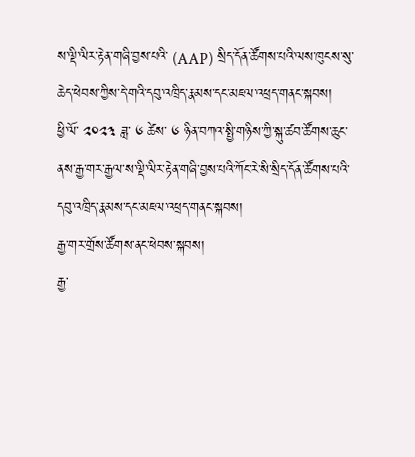ས་ལྡི་ལིར་རྟེན་གཞི་བྱས་པའི་ (AAP) སྲིད་དོན་ཚོགས་པའི་ལས་ཁུངས་སུ་ཆེད་ཕེབས་ཀྱིས་དེ་གའི་དབུ་འཁྲིད་རྣམས་དང་མཇལ་འཕྲད་གནང་སྐབས།
ཕྱི་ལོ་ ༢༠༢༣ ཟླ་ ༦ ཚེས་ ༦ ཉིན་བཀའ་སྤྱི་གཉིས་ཀྱི་སྐུ་ཚབ་ཚོགས་ཆུང་ནས་རྒྱ་གར་རྒྱལ་ས་ལྡི་ལིར་རྟེན་གཞི་བྱས་པའི་ཀོང་རེ་སི་སྲིད་དོན་ཚོགས་པའི་དབུ་འཁྲིད་རྣམས་དང་མཇལ་འཕྲད་གནང་སྐབས།
རྒྱ་གར་གྲོས་ཚོགས་ནང་ཕེབས་སྐབས།
རྒྱ་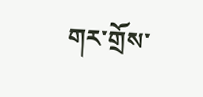གར་གྲོས་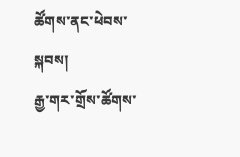ཚོགས་ནང་ཕེབས་སྐབས།
རྒྱ་གར་གྲོས་ཚོགས་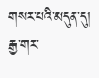གསར་པའི་མདུན་དུ།
རྒྱ་གར་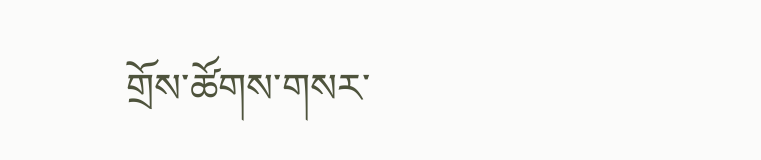གྲོས་ཚོགས་གསར་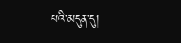པའི་མདུན་དུ།